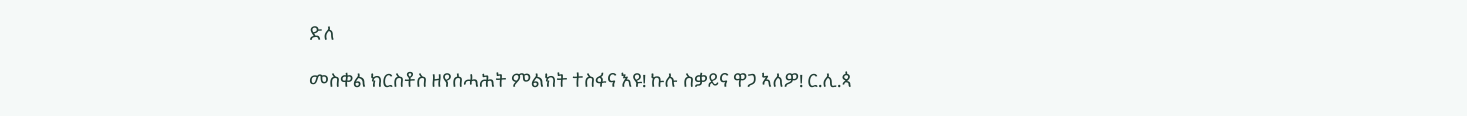ድለ

መስቀል ክርስቶስ ዘየሰሓሕት ምልክት ተስፋና እዩ! ኩሉ ስቃይና ዋጋ ኣለዎ! ር.ሊ.ጳ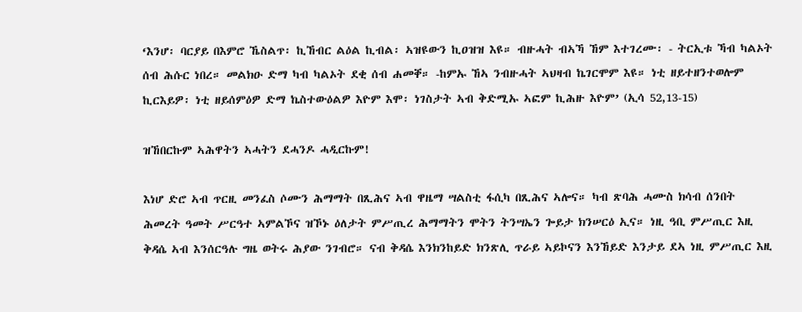‘እንሆ፡ ባርያይ በእምሮ ኼስልጥ፡ ኪኸብር ልዕል ኪብል፡ ኣዝዩውን ኪዐዝዝ እዩ። ብዙሓት ብኣኻ ኸም እተገረሙ፡ - ትርኢቱ ኻብ ካልኦት ሰብ ሕሱር ነበረ። መልክዑ ድማ ካብ ካልኦት ደቂ ሰብ ሐመቐ። -ከምኡ ኸኣ ንብዙሓት ኣህዛብ ኬገርሞም እዩ። ነቲ ዘይተዘንተወሎም ኪርእይዎ፡ ነቲ ዘይሰምዕዎ ድማ ኬስተውዕልዎ እዮም እሞ፡ ነገስታት ኣብ ቅድሚኡ ኣፎም ኪሕዙ እዮም’ (ኢሳ 52,13-15)

ዝኸበርኩም ኣሕዋትን ኣሓትን ደሓንዶ ሓዲርኩም!

እነሆ ድሮ ኣብ ጥርዚ መንፈስ ሶሙን ሕማማት በጺሕና ኣብ ዋዜማ ሣልስቲ ፋሲካ በጺሕና ኣሎና። ካብ ጽባሕ ሓሙስ ክሳብ ሰንበት ሕመረት ዓመት ሥርዓተ ኣምልኾና ዝኾኑ ዕለታት ምሥጢረ ሕማማትን ሞትን ትንሣኤን ጐይታ ክንሠርዕ ኢና። ነዚ ዓቢ ምሥጢር እዚ ቅዳሴ ኣብ እንሰርዓሉ ግዜ ወትሩ ሕያው ንገብሮ። ናብ ቅዳሴ እንክንከይድ ክንጽሊ ጥራይ ኣይኮናን እንኸይድ እንታይ ደኣ ነዚ ምሥጢር እዚ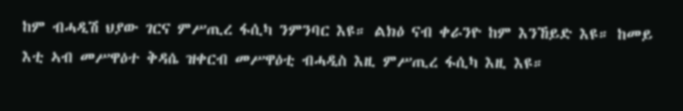ከም ብሓዲሽ ህያው ገርና ምሥጢረ ፋሲካ ንምንባር እዩ። ልክዕ ናብ ቀራንዮ ከም እንኸይድ እዩ። ከመይ እቲ ኣብ መሥዋዕተ ቅዳሴ ዝቀርብ መሥዋዕቲ ብሓዲስ እዚ ምሥጢረ ፋሲካ እዚ እዩ።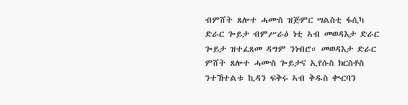ብምሸት ጸሎተ ሓሙስ ዝጅምር ሣልስቲ ፋሲካ ድራር ጐይታ ብምሥራዕ ነቲ ኣብ መወዳእታ ድራር ጐይታ ዝተፈጸመ ዳግም ንነብሮ። መወዳእታ ድራር ምሸት ጸሎተ ሓሙስ ጐይታና ኢየሱስ ክርስቶስ ንተኸተልቱ ኪዳን ፍቅሩ ኣብ ቅዱስ ቊርባን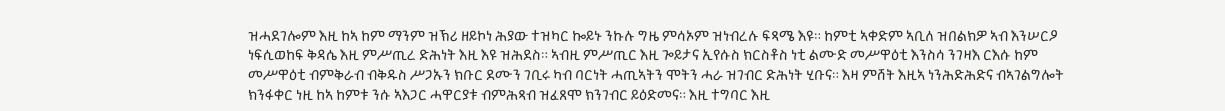ዝሓደገሎም እዚ ከኣ ከም ማንም ዝኽሪ ዘይኮነ ሕያው ተዝካር ኰይኑ ንኩሉ ግዜ ምሳኦም ዝነብረሉ ፍጻሜ እዩ። ከምቲ ኣቀድም ኣቢለ ዝበልክዎ ኣብ እንሠርዖ ነፍሲወከፍ ቅዳሴ እዚ ምሥጢረ ድሕነት እዚ እዩ ዝሕደስ። ኣብዚ ምሥጢር እዚ ጐይታና ኢየሱስ ክርስቶስ ነቲ ልሙድ መሥዋዕቲ እንስሳ ንገዛእ ርእሱ ከም መሥዋዕቲ ብምቅራብ ብቅዱስ ሥጋኡን ክቡር ደሙን ገቢሩ ካብ ባርነት ሓጢኣትን ሞትን ሓራ ዝገብር ድሕነት ሂቡና። እዛ ምሸት እዚኣ ነንሕድሕድና ብኣገልግሎት ክንፋቀር ነዚ ከኣ ከምቱ ንሱ ኣእጋር ሓዋርያቱ ብምሕጻብ ዝፈጸሞ ክንገብር ይዕድመና። እዚ ተግባር እዚ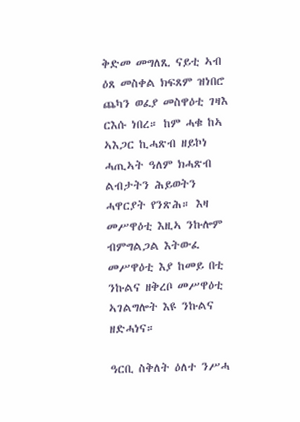ቅድመ መግለጺ ናይቲ ኣብ ዕጸ መስቀል ክፍጸም ዝነበሮ ጨካን ወፈያ መስዋዕቲ ገዛእ ርእሱ ነበረ። ከም ሓቁ ከኣ ኣእጋር ኪሓጽብ ዘይኮነ ሓጢኣት ዓለም ክሓጽብ ልብታትን ሕይወትን ሓዋርያት የንጽሕ። እዛ መሥዋዕቲ እዚኣ ንኩሎም ብምግልጋል እትውፈ መሥዋዕቲ እያ ከመይ በቲ ንኩልና ዘቅረቦ መሥዋዕቲ ኣገልግሎት እዩ ንኩልና ዘድሓነና።

ዓርቢ ስቅለት ዕለተ ንሥሓ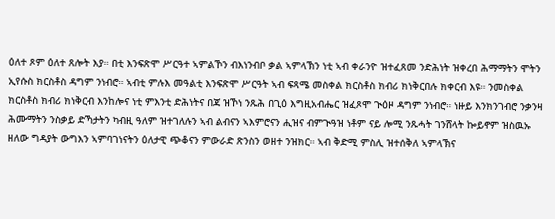ዕለተ ጾም ዕለተ ጸሎት እያ። በቲ እንፍጽሞ ሥርዓተ ኣምልኾን ብእነንብቦ ቃል ኣምላኽን ነቲ ኣብ ቀራንዮ ዝተፈጸመ ንድሕነት ዝቀረበ ሕማማትን ሞትን ኢየሱስ ክርስቶስ ዳግም ንነብሮ። ኣብቲ ምሉእ መዓልቲ እንፍጽሞ ሥርዓት ኣብ ፍጻሜ መስቀል ክርስቶስ ክብሪ ክነቅርበሉ ክቀርብ እዩ። ንመስቀል ክርስቶስ ክብሪ ክነቅርብ እንከሎና ነቲ ምእንቲ ድሕነትና በጃ ዝኾነ ንጹሕ በጊዕ እግዚአብሔር ዝፈጾሞ ጒዕዞ ዳግም ንነብሮ። ነዙይ እንክንገብሮ ንቃንዛ ሕሙማትን ንስቃይ ድኻታትን ካብዚ ዓለም ዝተገለሉን ኣብ ልብናን ኣእምሮናን ሒዝና ብምጒዓዝ ነቶም ናይ ሎሚ ንጹሓት ገንሸላት ኰይኖም ዝስዉኡ ዘለው ግዳያት ውግእን ኣምባገነናትን ዕለታዊ ጭቆናን ምውራድ ጽንስን ወዘተ ንዝክር። ኣብ ቅድሚ ምስሊ ዝተሰቅለ ኣምላኽና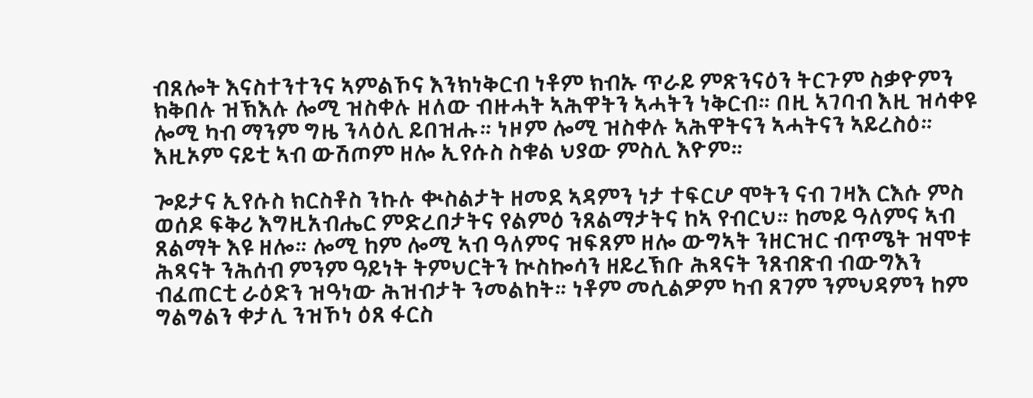ብጸሎት እናስተንተንና ኣምልኾና እንክነቅርብ ነቶም ክብኡ ጥራይ ምጽንናዕን ትርጉም ስቃዮምን ክቅበሉ ዝኽእሉ ሎሚ ዝስቀሉ ዘለው ብዙሓት ኣሕዋትን ኣሓትን ነቅርብ። በዚ ኣገባብ እዚ ዝሳቀዩ ሎሚ ካብ ማንም ግዜ ንላዕሊ ይበዝሑ። ነዞም ሎሚ ዝስቀሉ ኣሕዋትናን ኣሓትናን ኣይረስዕ። እዚኦም ናይቲ ኣብ ውሽጦም ዘሎ ኢየሱስ ስቁል ህያው ምስሊ እዮም።

ጐይታና ኢየሱስ ክርስቶስ ንኩሉ ቊስልታት ዘመደ ኣዳምን ነታ ተፍርሆ ሞትን ናብ ገዛእ ርእሱ ምስ ወሰዶ ፍቅሪ እግዚአብሔር ምድረበታትና የልምዕ ንጸልማታትና ከኣ የብርህ። ከመይ ዓለምና ኣብ ጸልማት እዩ ዘሎ። ሎሚ ከም ሎሚ ኣብ ዓለምና ዝፍጸም ዘሎ ውግኣት ንዘርዝር ብጥሜት ዝሞቱ ሕጻናት ንሕሰብ ምንም ዓይነት ትምህርትን ኲስኰሳን ዘይረኽቡ ሕጻናት ንጸብጽብ ብውግእን ብፈጠርቲ ራዕድን ዝዓነው ሕዝብታት ንመልከት። ነቶም መሲልዎም ካብ ጸገም ንምህዳምን ከም ግልግልን ቀታሊ ንዝኾነ ዕጸ ፋርስ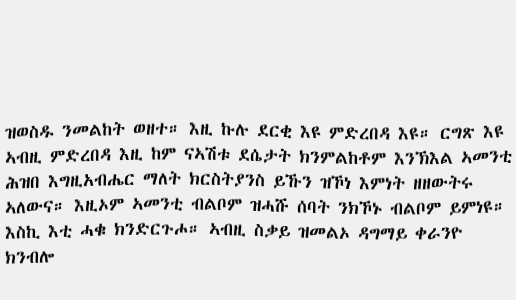ዝወስዱ ንመልከት ወዘተ። እዚ ኩሉ ደርቂ እዩ ምድረበዳ እዩ። ርግጽ እዩ ኣብዚ ምድረበዳ እዚ ከም ናኣሽቱ ደሴታት ክንምልከቶም እንኽእል ኣመንቲ ሕዝበ እግዚአብሔር ማለት ክርስትያንስ ይኹን ዝኾነ እምነት ዘዘውትሩ ኣለውና። እዚኦም ኣመንቲ ብልቦም ዝሓሹ ሰባት ንክኾኑ ብልቦም ይምነዩ። እስኪ እቲ ሓቁ ክንድርጉሖ። ኣብዚ ስቃይ ዝመልኦ ዳግማይ ቀራንዮ ክንብሎ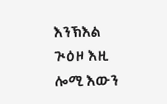እንኽእል ጒዕዞ እዚ ሎሚ እውን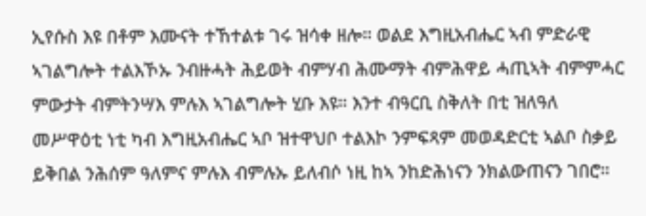ኢየሱስ እዩ በቶም እሙናት ተኸተልቱ ገሩ ዝሳቀ ዘሎ። ወልደ እግዚአብሔር ኣብ ምድራዊ ኣገልግሎት ተልእኾኡ ንብዙሓት ሕይወት ብምሃብ ሕሙማት ብምሕዋይ ሓጢኣት ብምምሓር ምውታት ብምትንሣእ ምሉእ ኣገልግሎት ሂቡ እዩ። እንተ ብዓርቢ ስቅለት በቲ ዝለዓለ መሥዋዕቲ ነቲ ካብ እግዚአብሔር ኣቦ ዝተዋህቦ ተልእኮ ንምፍጻም መወዳድርቲ ኣልቦ ስቃይ ይቅበል ንሕሰም ዓለምና ምሉእ ብምሉኡ ይለብሶ ነዚ ከኣ ንከድሕነናን ንክልውጠናን ገበሮ።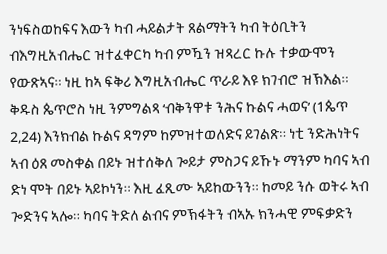ንነፍስወከፍና እውን ካብ ሓይልታት ጸልማትን ካብ ትዕቢትን ብእግዚአብሔር ዝተፈቀርካ ካብ ምዃን ዝጻረር ኩሉ ተቃውሞን የውጽኣና። ነዚ ከኣ ፍቅሪ እግዚአብሔር ጥራይ እዩ ክገብሮ ዝኽእል። ቅዱስ ጴጥሮስ ነዚ ንምግልጻ ‘ብቅንዋቱ ንሕና ኩልና ሓወና’ (1ጴጥ 2,24) እንክብል ኩልና ዳግም ከምዝተወለድና ይገልጽ። ነቲ ንድሕነትና ኣብ ዕጸ መስቀል በይኑ ዝተሰቅለ ጐይታ ምስጋና ይኹኑ ማንም ካባና ኣብ ድነ ሞት በይኑ ኣይኮነን። እዚ ፈጺሙ ኣይከውንን። ከመይ ንሱ ወትሩ ኣብ ጐድንና ኣሎ። ካባና ትድለ ልብና ምኽፋትን ብኣኡ ክንሓዊ ምፍቃድን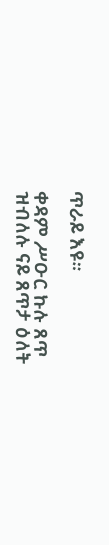ጥራይ እዩ።

ቀዳም ሥዑር ኩሉ ጸጥ ዝብለሉ ናይ ጸጥታ ዕለት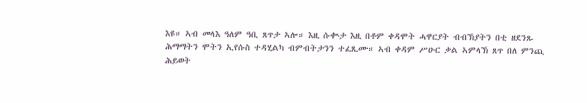እዩ። ኣብ መላእ ዓለም ዓቢ ጸጥታ ኣሎ። እዚ ሱቊታ እዚ በቶም ቀዳሞት ሓዋርያት ብብኽያትን በቲ ዘደንጹ ሕማማትን ሞትን ኢየሱስ ተዳሂልካ ብምብትታንን ተፈጺሙ። ኣብ ቀዳም ሥዑር ቃል ኣምላኽ ጸጥ በለ ምንጪ ሕይወት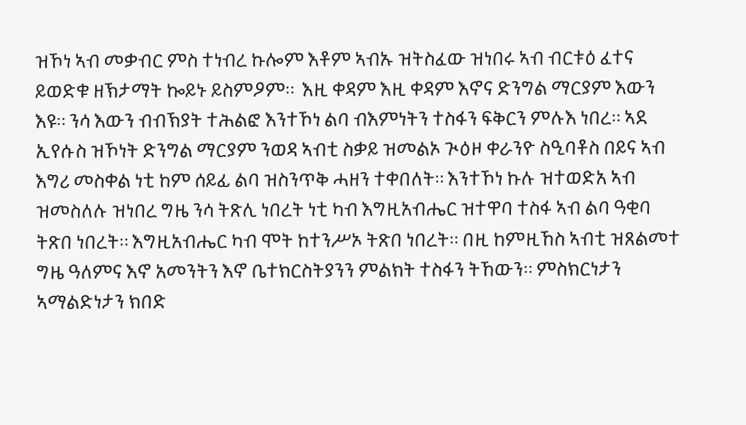ዝኾነ ኣብ መቃብር ምስ ተነብረ ኩሎም እቶም ኣብኡ ዝትስፈው ዝነበሩ ኣብ ብርቱዕ ፈተና ይወድቁ ዘኽታማት ኰይኑ ይስምዖም።  እዚ ቀዳም እዚ ቀዳም እኖና ድንግል ማርያም እውን እዩ። ንሳ እውን ብብኽያት ተሕልፎ እንተኾነ ልባ ብእምነትን ተስፋን ፍቅርን ምሉእ ነበረ። ኣደ ኢየሱስ ዝኾነት ድንግል ማርያም ንወዳ ኣብቲ ስቃይ ዝመልኦ ጒዕዞ ቀራንዮ ስዒባቶስ በይና ኣብ እግሪ መስቀል ነቲ ከም ሰይፊ ልባ ዝስንጥቅ ሓዘን ተቀበለት። እንተኾነ ኩሉ ዝተወድአ ኣብ ዝመስለሉ ዝነበረ ግዜ ንሳ ትጽሊ ነበረት ነቲ ካብ እግዚአብሔር ዝተዋባ ተስፋ ኣብ ልባ ዓቂባ ትጽበ ነበረት። እግዚአብሔር ካብ ሞት ከተንሥኦ ትጽበ ነበረት። በዚ ከምዚኸስ ኣብቲ ዝጸልመተ ግዜ ዓለምና እኖ አመንትን እኖ ቤተክርስትያንን ምልክት ተስፋን ትኸውን። ምስክርነታን ኣማልድነታን ክበድ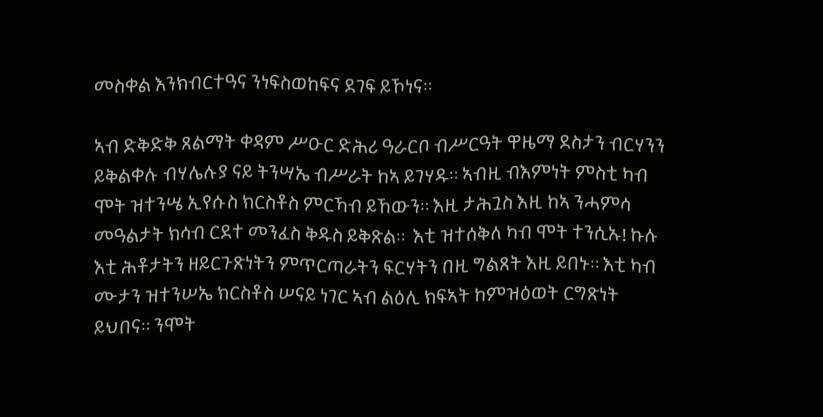መስቀል እንክብርተዓና ንነፍስወከፍና ደገፍ ይኾነና።

ኣብ ድቅድቅ ጸልማት ቀዳም ሥዑር ድሕሪ ዓራርቦ ብሥርዓት ዋዜማ ደስታን ብርሃንን ይቅልቀሉ ብሃሌሉያ ናይ ትንሣኤ ብሥራት ከኣ ይገሃዱ። ኣብዚ ብእምነት ምስቲ ካብ ሞት ዝተንሤ ኢየሱስ ክርስቶስ ምርኻብ ይኸውን። እዚ ታሕጓስ እዚ ከኣ ንሓምሳ መዓልታት ክሳብ ርደተ መንፈስ ቅዱስ ይቅጽል።  እቲ ዝተሰቅለ ካብ ሞት ተንሲኡ! ኩሉ እቲ ሕቶታትን ዘይርጉጽነትን ምጥርጣራትን ፍርሃትን በዚ ግልጸት እዚ ይበኑ። እቲ ካብ ሙታን ዝተንሠኤ ክርስቶስ ሠናይ ነገር ኣብ ልዕሊ ክፍኣት ከምዝዕወት ርግጽነት ይህበና። ንሞት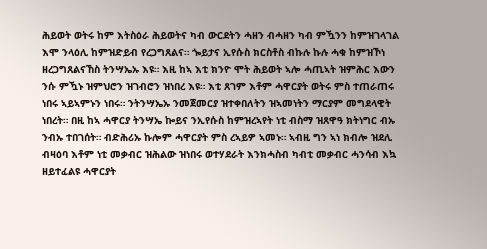ሕይወት ወትሩ ከም እትስዕራ ሕይወትና ካብ ውርደትን ሓዘን ብሓዘን ካብ ምዃንን ከምዝገላገል እሞ ንላዕሊ ከምዝድይብ የረጋግጸልና። ጐይታና ኢየሱስ ክርስቶስ ብኩሉ ኩሉ ሓቁ ከምዝኾነ ዘረጋግጸልናኸስ ትንሣኤኡ እዩ። እዚ ከኣ እቲ ክንዮ ሞት ሕይወት ኣሎ ሓጢኣት ዝምሕር እውን ንሱ ምዃኑ ዝምህሮን ዝገብሮን ዝነበረ እዩ። እቲ ጸገም እቶም ሓዋርያት ወትሩ ምስ ተጠራጠሩ ነበሩ ኣይኣምኑን ነበሩ። ንትንሣኤኡ ንመጀመርያ ዝተቀበለትን ዝኣመነትን ማርያም መግደላዊት ነበረት። በዚ ከኣ ሓዋርያ ትንሣኤ ኰይና ንኢየሱስ ከምዝረኣየት ነቲ ብስማ ዝጸዋዓ ክትነግር ብኡ ንብኡ ተበገሰት። ብድሕሪኡ ኩሎም ሓዋርያት ምስ ረኣይዎ ኣመኑ። ኣብዚ ግን ኣነ ክብሎ ዝደሊ ብዛዕባ እቶም ነቲ መቃብር ዝሕልው ዝነበሩ ወተሃደራት እንክሓስብ ካብቲ መቃብር ሓንሳብ እኳ ዘይተፈልዩ ሓዋርያት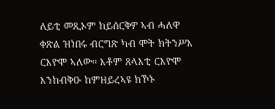ለይቲ መጺኦም ከይሰርቅዎ ኣብ ሓለዋ ቀጽል ዝነበሩ ብርግጽ ካብ ሞት ክትንሥእ ርእዮሞ ኣለው። እቶም ጸላእቲ ርእዮሞ እንከብቅዑ ከምዘይረኣዩ ክኾኑ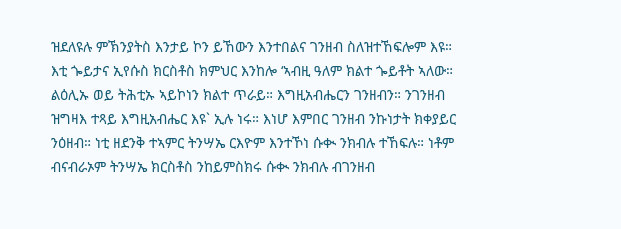ዝደለዩሉ ምኽንያትስ እንታይ ኮን ይኸውን እንተበልና ገንዘብ ስለዝተኸፍሎም እዩ። እቲ ጐይታና ኢየሱስ ክርስቶስ ክምህር እንከሎ ‘ኣብዚ ዓለም ክልተ ጐይቶት ኣለው። ልዕሊኡ ወይ ትሕቲኡ ኣይኮነን ክልተ ጥራይ። እግዚአብሔርን ገንዘብን። ንገንዘብ ዝግዛእ ተጻይ እግዚአብሔር እዩ` ኢሉ ነሩ። እነሆ እምበር ገንዘብ ንኩነታት ክቀያይር ንዕዘብ። ነቲ ዘደንቅ ተኣምር ትንሣኤ ርእዮም እንተኾነ ሱቊ ንክብሉ ተኸፍሉ። ነቶም ብናብራኦም ትንሣኤ ክርስቶስ ንከይምስክሩ ሱቊ ንክብሉ ብገንዘብ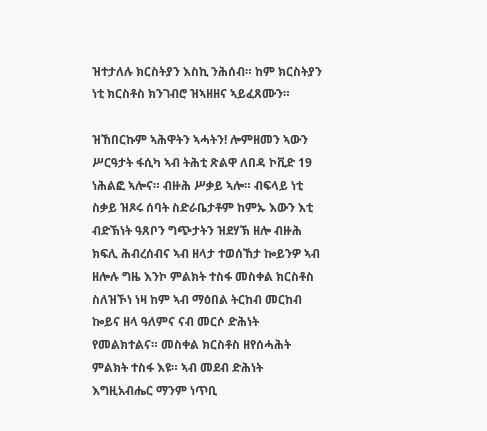ዝተታለሉ ክርስትያን እስኪ ንሕሰብ። ከም ክርስትያን ነቲ ክርስቶስ ክንገብሮ ዝኣዘዘና ኣይፈጸሙን።

ዝኸበርኩም ኣሕዋትን ኣሓትን! ሎምዘመን ኣውን ሥርዓታት ፋሲካ ኣብ ትሕቲ ጽልዋ ለበዳ ኮቪድ 19 ነሕልፎ ኣሎና። ብዙሕ ሥቃይ ኣሎ። ብፍላይ ነቲ ስቃይ ዝጾሩ ሰባት ስድራቤታቶም ከምኡ እውን እቲ ብድኽነት ዓጸቦን ግጭታትን ዝደሃኽ ዘሎ ብዙሕ ክፍሊ ሕብረሰብና ኣብ ዘላታ ተወሰኸታ ኰይንዎ ኣብ ዘሎሉ ግዜ እንኮ ምልክት ተስፋ መስቀል ክርስቶስ ስለዝኾነ ነዛ ከም ኣብ ማዕበል ትርከብ መርከብ ኰይና ዘላ ዓለምና ናብ መርሶ ድሕነት የመልክተልና። መስቀል ክርስቶስ ዘየሰሓሕት ምልክት ተስፋ እዩ። ኣብ መደብ ድሕነት እግዚአብሔር ማንም ነጥቢ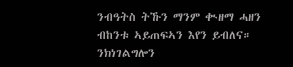ንብዓትስ ትኹን ማንም ቊዘማ ሓዘን ብከንቱ ኣይጠፍኣን እየን ይብለና።  ንክነገልግሎን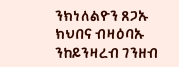ንክነለልዮን ጸጋኡ ክህበና ብዛዕባኡ ንከይንዛረብ ገንዘብ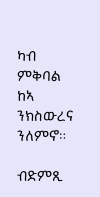ካብ ምቅባል ከኣ ንክስውረና ንለምኖ።

ብድምጺ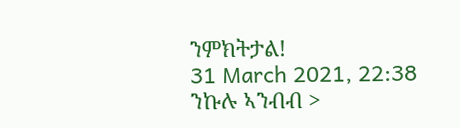ንምክትታል!
31 March 2021, 22:38
ንኩሉ ኣንብብ >